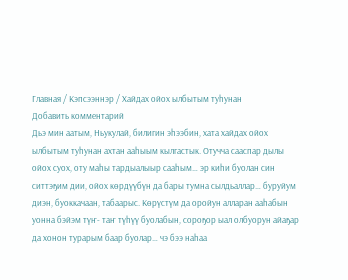Главная / Кэпсээннэр / Хайдах ойох ылбытым туһунан
Добавить комментарий
Дьэ мин аатым, Ньукулай, билигин эһээбин, хата хайдах ойох ылбытым туһунан ахтан ааһыым кылгастык. Отучча сааспар дылы ойох суох, оту маһы тардыалыыр сааһым… эр киһи буолан син ситтэҕим дии, ойох көрдүүбүн да бары тумна сылдьаллар… буруйум диэн, буоккачаан, табаарыс. Көрүстүм да оройун алларан ааһабын уонна бэйэм түҥ- таҥ түһүү буолабын, сороҕор ыал олбуорун айаҕар да хонон турарым баар буолар… чэ бээ наһаа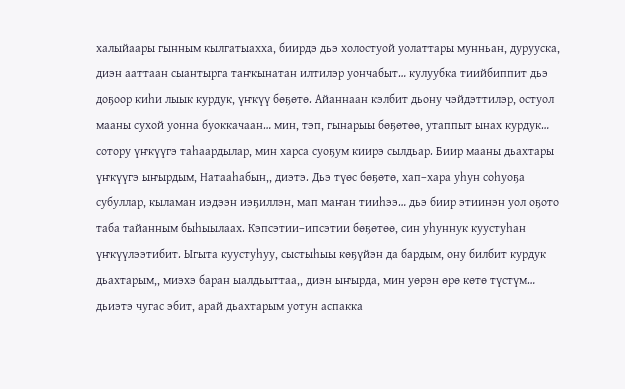халыйаары гынным кылгатыахха, биирдэ дьэ холостуой уолаттары мунньан, дурууска, диэн ааттаан сыантырга таҥкынатан илтилэр уончабыт… кулуубка тиийбиппит дьэ доҕоор киһи лыык курдук, үҥкүү бөҕөтө. Айаннаан кэлбит дьону чэйдэттилэр, остуол мааны сухой уонна буоккачаан… мин, тэп, гынарыы бөҕөтөө, утаппыт ынах курдук… сотору үҥкүүгэ таһаардылар, мин харса суоҕум киирэ сылдьар. Биир мааны дьахтары үҥкүүгэ ыҥырдым, Натааһабын,, диэтэ. Дьэ түөс бөҕөтө, хап–хара уһун соһуоҕа субуллар, кыламан иэдээн иэҕиллэн, мап маҥан тииһээ… дьэ биир этиинэн уол оҕото таба тайанным быһыылаах. Кэпсэтии–ипсэтии бөҕөтөө, син уһуннук куустуһан үҥкүүлээтибит. Ыгыта куустуһуу, сыстыһыы көҕүйэн да бардым, ону билбит курдук дьахтарым,, миэхэ баран ыалдьыттаа,, диэн ыҥырда, мин уөрэн өрө көтө түстүм… дьиэтэ чугас эбит, арай дьахтарым уотун аспакка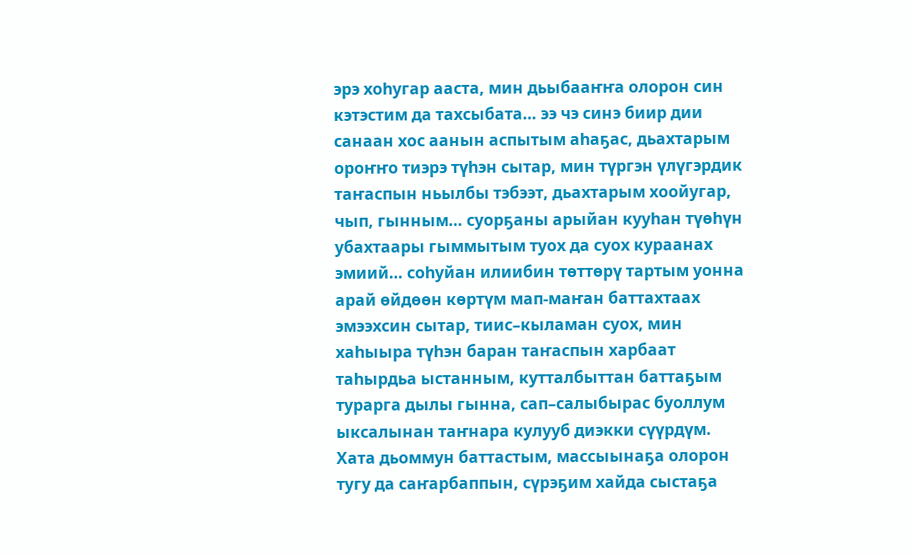эрэ хоһугар ааста, мин дьыбааҥҥа олорон син кэтэстим да тахсыбата… ээ чэ синэ биир дии санаан хос аанын аспытым аһаҕас, дьахтарым ороҥҥо тиэрэ түһэн сытар, мин түргэн үлүгэрдик таҥаспын ньылбы тэбээт, дьахтарым хоойугар, чып, гынным… суорҕаны арыйан кууһан түөһүн убахтаары гыммытым туох да суох кураанах эмиий… соһуйан илиибин төттөрү тартым уонна арай өйдөөн көртүм мап-маҥан баттахтаах эмээхсин сытар, тиис–кыламан суох, мин хаһыыра түһэн баран таҥаспын харбаат таһырдьа ыстанным, кутталбыттан баттаҕым турарга дылы гынна, сап–салыбырас буоллум ыксалынан таҥнара кулууб диэкки сүүрдүм. Хата дьоммун баттастым, массыынаҕа олорон тугу да саҥарбаппын, сүрэҕим хайда сыстаҕа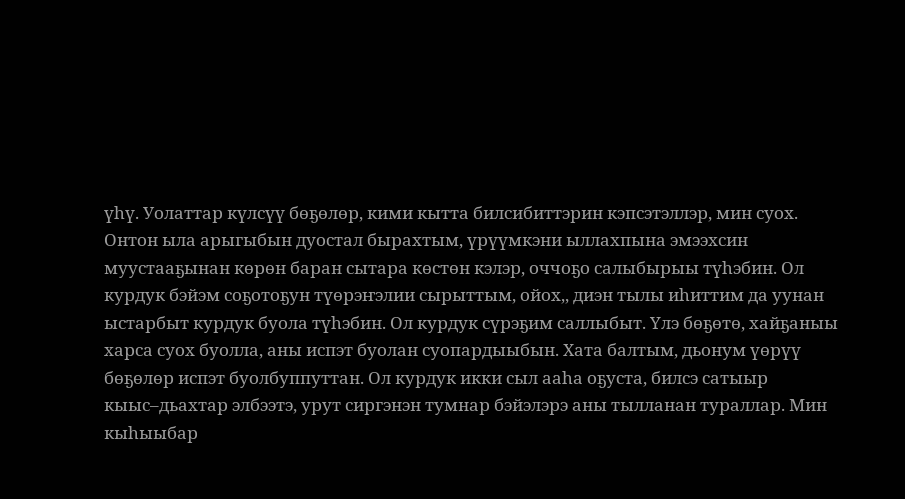үһү. Уолаттар күлсүү бөҕөлөр, кими кытта билсибиттэрин кэпсэтэллэр, мин суох. Онтон ыла арыгыбын дуостал бырахтым, үрүүмкэни ыллахпына эмээхсин муустааҕынан көрөн баран сытара көстөн кэлэр, оччоҕо салыбырыы түһэбин. Ол курдук бэйэм соҕотоҕун түөрэҥэлии сырыттым, ойох,, диэн тылы иһиттим да уунан ыстарбыт курдук буола түһэбин. Ол курдук сүрэҕим саллыбыт. Үлэ бөҕөтө, хайҕаныы харса суох буолла, аны испэт буолан суопардыыбын. Хата балтым, дьонум үөрүү бөҕөлөр испэт буолбуппуттан. Ол курдук икки сыл ааһа оҕуста, билсэ сатыыр кыыс–дьахтар элбээтэ, урут сиргэнэн тумнар бэйэлэрэ аны тылланан тураллар. Мин кыһыыбар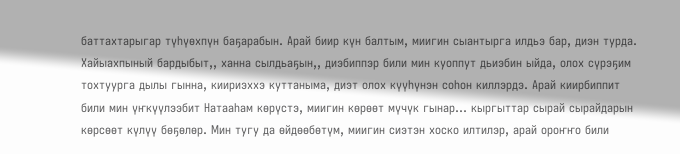баттахтарыгар түһүөхпүн баҕарабын. Арай биир күн балтым, миигин сыантырга илдьэ бар, диэн турда. Хайыахпыный бардыбыт,, ханна сылдьаҕын,, диэбиппэр били мин куоппут дьиэбин ыйда, олох сүрэҕим тохтуурга дылы гынна, киириэххэ куттаныма, диэт олох күүһүнэн соһон киллэрдэ. Арай киирбиппит били мин үҥкүүлээбит Натааһам көрүстэ, миигин көрөөт мүчүк гынар… кыргыттар сырай сырайдарын көрсөөт күлүү бөҕөлөр. Мин тугу да өйдөөбөтүм, миигин сиэтэн хоско илтилэр, арай ороҥҥо били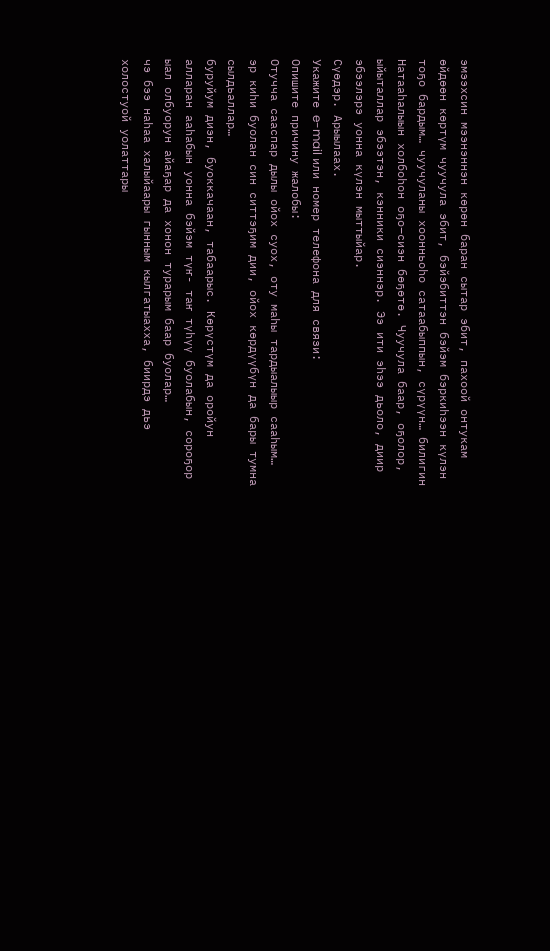эмээхсин мээнэннэн көрөн баран сытар эбит, пахоой онтукам өйдөөн көртүм чуучула эбит, бэйэбиттэн бэйэм бэркиһээн күлэн тоҕо бардым… чуучуланы хоонньоһо сатаабыппын, сүрүүн… билигин Натааһалыын холбоһон оҕо–сиэн бөҕөтө. Чуучула баар, оҕолор, ыйыталлар эбээтэн, кэнники сиэннэр. Ээ ити эһээ дьоло, диир эбээлэрэ уонна күлэн мыттыйар.
Сүөдэр. Арыылаах.
Укажите e-mail или номер телефона для связи:
Опишите причину жалобы:
Отучча сааспар дылы ойох суох, оту маһы тардыалыыр сааһым…
эр киһи буолан син ситтэҕим дии, ойох көрдүүбүн да бары тумна сылдьаллар…
буруйум диэн, буоккачаан, табаарыс. Көрүстүм да оройун алларан ааһабын уонна бэйэм түҥ- таҥ түһүү буолабын, сороҕор ыал олбуорун айаҕар да хонон турарым баар буолар…
чэ бээ наһаа халыйаары гынным кылгатыахха, биирдэ дьэ холостуой уолаттары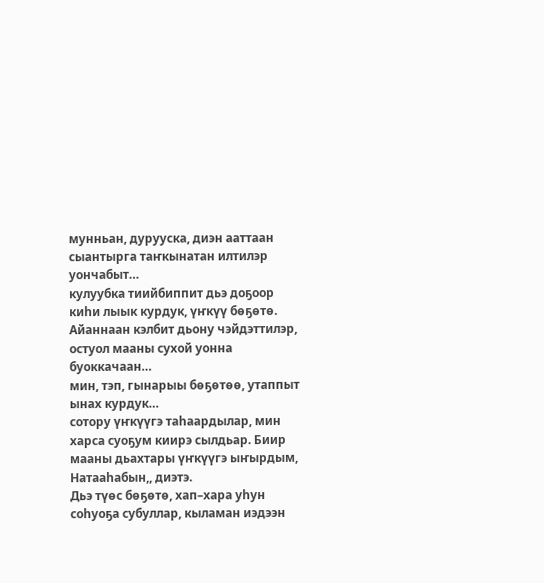мунньан, дурууска, диэн ааттаан сыантырга таҥкынатан илтилэр уончабыт…
кулуубка тиийбиппит дьэ доҕоор киһи лыык курдук, үҥкүү бөҕөтө. Айаннаан кэлбит дьону чэйдэттилэр, остуол мааны сухой уонна буоккачаан…
мин, тэп, гынарыы бөҕөтөө, утаппыт ынах курдук…
сотору үҥкүүгэ таһаардылар, мин харса суоҕум киирэ сылдьар. Биир мааны дьахтары үҥкүүгэ ыҥырдым, Натааһабын,, диэтэ.
Дьэ түөс бөҕөтө, хап–хара уһун соһуоҕа субуллар, кыламан иэдээн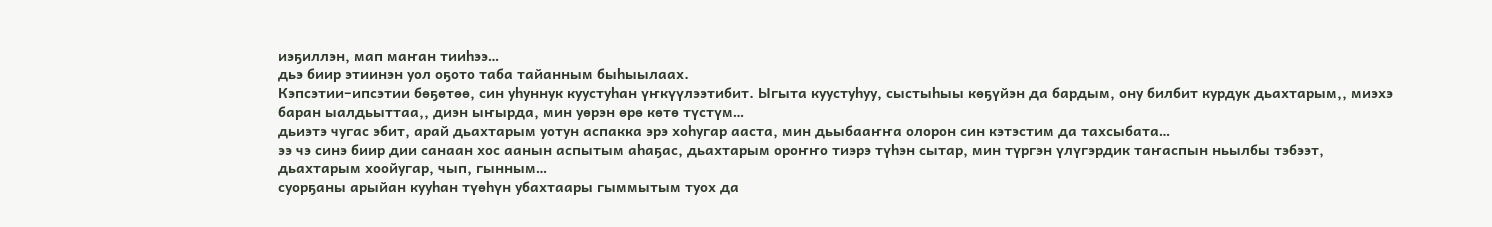иэҕиллэн, мап маҥан тииһээ…
дьэ биир этиинэн уол оҕото таба тайанным быһыылаах.
Кэпсэтии–ипсэтии бөҕөтөө, син уһуннук куустуһан үҥкүүлээтибит. Ыгыта куустуһуу, сыстыһыы көҕүйэн да бардым, ону билбит курдук дьахтарым,, миэхэ баран ыалдьыттаа,, диэн ыҥырда, мин уөрэн өрө көтө түстүм…
дьиэтэ чугас эбит, арай дьахтарым уотун аспакка эрэ хоһугар ааста, мин дьыбааҥҥа олорон син кэтэстим да тахсыбата…
ээ чэ синэ биир дии санаан хос аанын аспытым аһаҕас, дьахтарым ороҥҥо тиэрэ түһэн сытар, мин түргэн үлүгэрдик таҥаспын ньылбы тэбээт, дьахтарым хоойугар, чып, гынным…
суорҕаны арыйан кууһан түөһүн убахтаары гыммытым туох да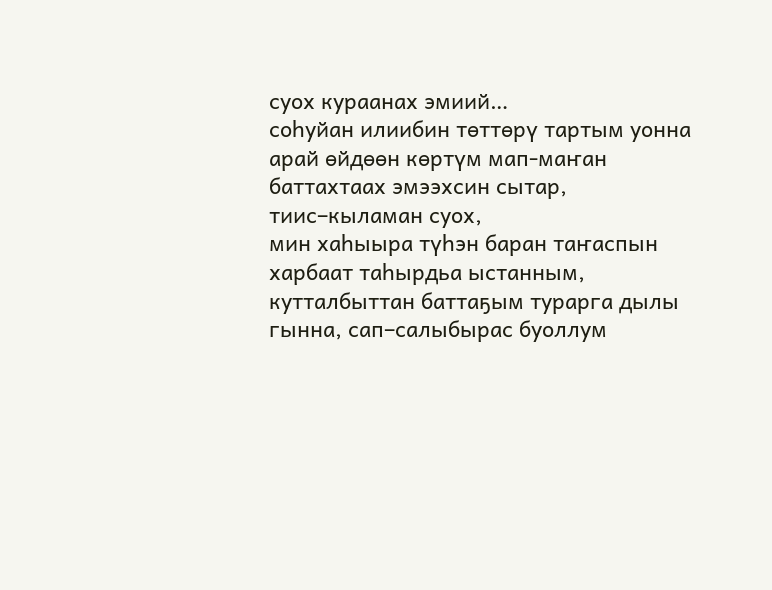суох кураанах эмиий…
соһуйан илиибин төттөрү тартым уонна арай өйдөөн көртүм мап-маҥан баттахтаах эмээхсин сытар, тиис–кыламан суох,
мин хаһыыра түһэн баран таҥаспын харбаат таһырдьа ыстанным, кутталбыттан баттаҕым турарга дылы гынна, сап–салыбырас буоллум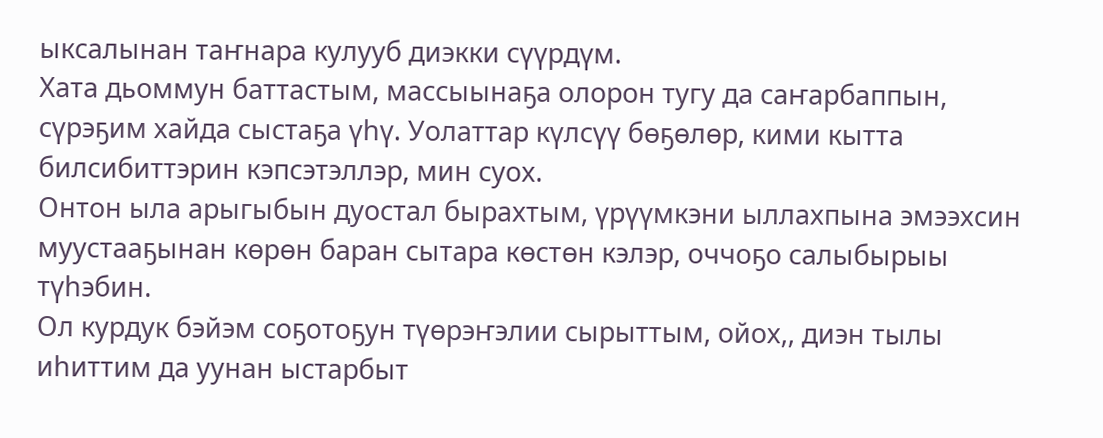ыксалынан таҥнара кулууб диэкки сүүрдүм.
Хата дьоммун баттастым, массыынаҕа олорон тугу да саҥарбаппын, сүрэҕим хайда сыстаҕа үһү. Уолаттар күлсүү бөҕөлөр, кими кытта билсибиттэрин кэпсэтэллэр, мин суох.
Онтон ыла арыгыбын дуостал бырахтым, үрүүмкэни ыллахпына эмээхсин муустааҕынан көрөн баран сытара көстөн кэлэр, оччоҕо салыбырыы түһэбин.
Ол курдук бэйэм соҕотоҕун түөрэҥэлии сырыттым, ойох,, диэн тылы иһиттим да уунан ыстарбыт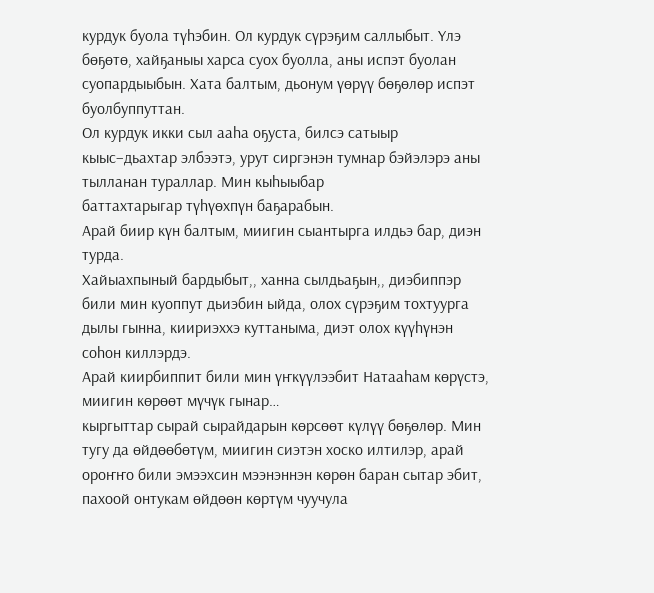курдук буола түһэбин. Ол курдук сүрэҕим саллыбыт. Үлэ бөҕөтө, хайҕаныы харса суох буолла, аны испэт буолан суопардыыбын. Хата балтым, дьонум үөрүү бөҕөлөр испэт буолбуппуттан.
Ол курдук икки сыл ааһа оҕуста, билсэ сатыыр кыыс–дьахтар элбээтэ, урут сиргэнэн тумнар бэйэлэрэ аны тылланан тураллар. Мин кыһыыбар
баттахтарыгар түһүөхпүн баҕарабын.
Арай биир күн балтым, миигин сыантырга илдьэ бар, диэн турда.
Хайыахпыный бардыбыт,, ханна сылдьаҕын,, диэбиппэр били мин куоппут дьиэбин ыйда, олох сүрэҕим тохтуурга дылы гынна, киириэххэ куттаныма, диэт олох күүһүнэн соһон киллэрдэ.
Арай киирбиппит били мин үҥкүүлээбит Натааһам көрүстэ, миигин көрөөт мүчүк гынар…
кыргыттар сырай сырайдарын көрсөөт күлүү бөҕөлөр. Мин тугу да өйдөөбөтүм, миигин сиэтэн хоско илтилэр, арай ороҥҥо били эмээхсин мээнэннэн көрөн баран сытар эбит,
пахоой онтукам өйдөөн көртүм чуучула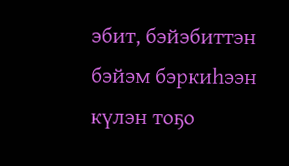эбит, бэйэбиттэн бэйэм бэркиһээн күлэн тоҕо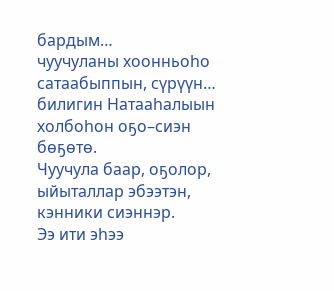бардым…
чуучуланы хоонньоһо сатаабыппын, сүрүүн…
билигин Натааһалыын холбоһон оҕо–сиэн бөҕөтө.
Чуучула баар, оҕолор, ыйыталлар эбээтэн, кэнники сиэннэр.
Ээ ити эһээ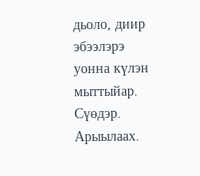дьоло, диир эбээлэрэ уонна күлэн мыттыйар.
Сүөдэр. Арыылаах.